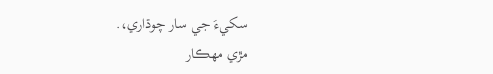سکيءَ جي سار چوڌاري،.
مڙي مهڪار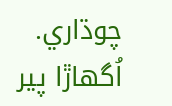چوڌاري.
اُگھاڙا پير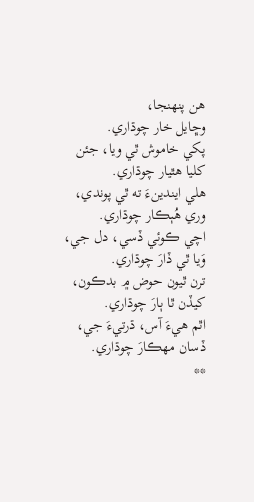هن پنهنجا،
وڇايل خار چوڌاري.
پکي خاموش ٿي ويا، جئن
کليا هٿيار چوڌاري.
هلي ايندينءَ ته ٿي پوندي،
وري هُٻڪار چوڌاري.
اچي ڪوئي ڏسي، دل جي،
وَيا ٿي ڏارَ چوڌاري.
ترن ٿيون حوض ۾ بدڪون،
کيڏن ٿا ٻارَ چوڌاري.
اٿم هيءَ آس، ڌرتيءَ جي،
ڏسان مهڪارَ چوڌاري.
**